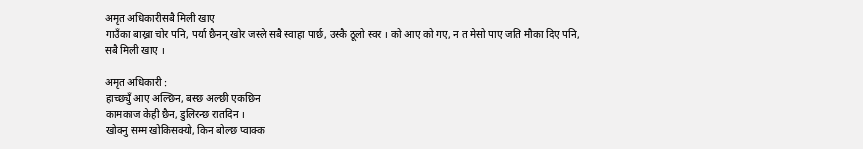अमृत अधिकारीसबै मिली खाए
गाउँका बाख्रा चोर पनि, पर्या छैनन् खोर जस्ले सबै स्वाहा पार्छ, उस्कै ठूलो स्वर । को आए को गए, न त मेसो पाए जति मौका दिए पनि, सबै मिली खाए ।

अमृत अधिकारी :
हाच्छ्युँ आए अल्छिन, बस्छ अल्छी एकछिन
कामकाज केही छैन, डुलिरन्छ रातदिन ।
खोक्नु सम्म खोकिसक्यो, किन बोल्छ प्वाक्क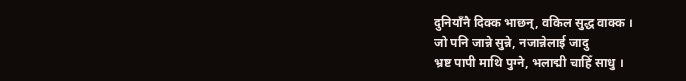दुनियाँनै दिक्क भाछन्, वकिल सुद्ध वाक्क ।
जो पनि जान्ने सुन्ने, नजान्नेलाई जादु
भ्रष्ट पापी माथि पुग्ने, भलाद्मी चाहिँ साधु ।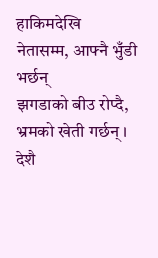हाकिमदेखि नेतासम्म, आफ्नै भुँडी भर्छन्
झगडाको बीउ रोप्दै, भ्रमको खेती गर्छन् ।
देशै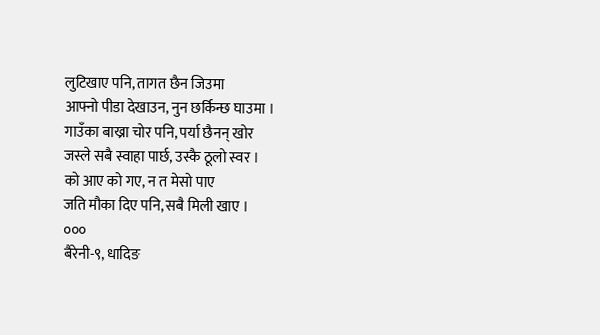लुटिखाए पनि, तागत छैन जिउमा
आफ्नो पीडा देखाउन, नुन छर्किन्छ घाउमा ।
गाउँका बाख्रा चोर पनि, पर्या छैनन् खोर
जस्ले सबै स्वाहा पार्छ, उस्कै ठूलो स्वर ।
को आए को गए, न त मेसो पाए
जति मौका दिए पनि, सबै मिली खाए ।
०००
बैरेनी-९, धादिङ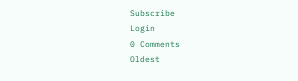Subscribe
Login
0 Comments
Oldest